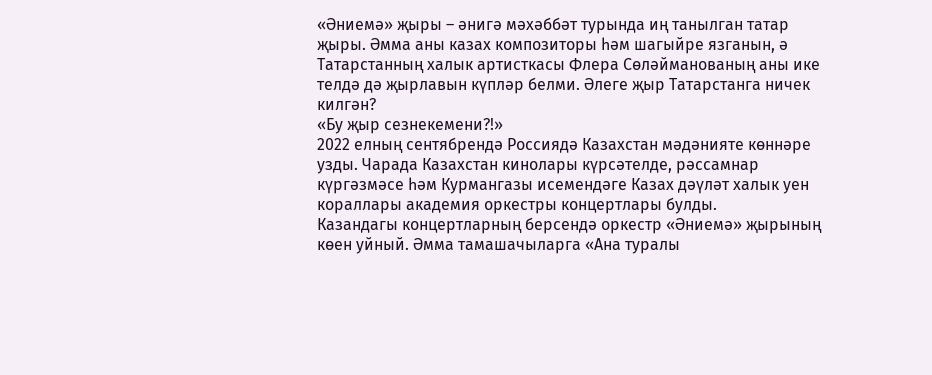«Әниемә» җыры – әнигә мәхәббәт турында иң танылган татар җыры. Әмма аны казах композиторы һәм шагыйре язганын, ә Татарстанның халык артисткасы Флера Сөләйманованың аны ике телдә дә җырлавын күпләр белми. Әлеге җыр Татарстанга ничек килгән?
«Бу җыр сезнекемени?!»
2022 елның сентябрендә Россиядә Казахстан мәдәнияте көннәре узды. Чарада Казахстан кинолары күрсәтелде, рәссамнар күргәзмәсе һәм Курмангазы исемендәге Казах дәүләт халык уен кораллары академия оркестры концертлары булды.
Казандагы концертларның берсендә оркестр «Әниемә» җырының көен уйный. Әмма тамашачыларга «Ана туралы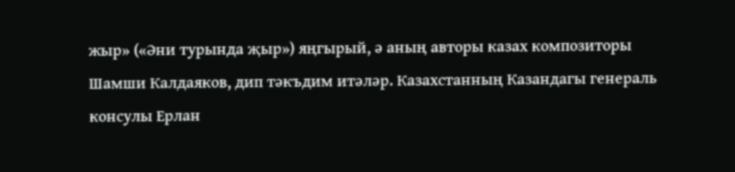жыр» («Әни турында җыр») яңгырый, ә аның авторы казах композиторы Шамши Калдаяков, дип тәкъдим итәләр. Казахстанның Казандагы генераль консулы Ерлан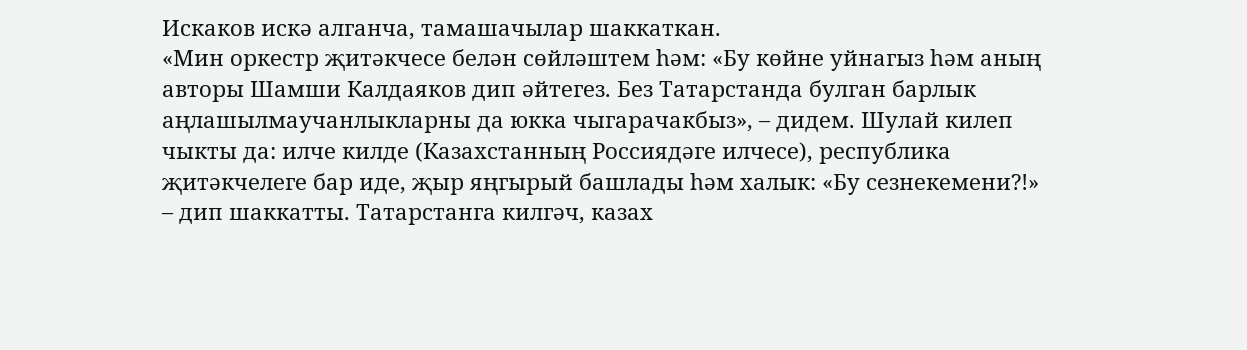Искаков искә алганча, тамашачылар шаккаткан.
«Мин оркестр җитәкчесе белән сөйләштем һәм: «Бу көйне уйнагыз һәм аның авторы Шамши Калдаяков дип әйтегез. Без Татарстанда булган барлык аңлашылмаучанлыкларны да юкка чыгарачакбыз», – дидем. Шулай килеп чыкты да: илче килде (Казахстанның Россиядәге илчесе), республика җитәкчелеге бар иде, җыр яңгырый башлады һәм халык: «Бу сезнекемени?!» – дип шаккатты. Татарстанга килгәч, казах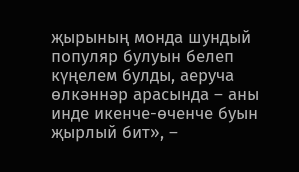җырының монда шундый популяр булуын белеп күңелем булды, аеруча өлкәннәр арасында – аны инде икенче-өченче буын җырлый бит», –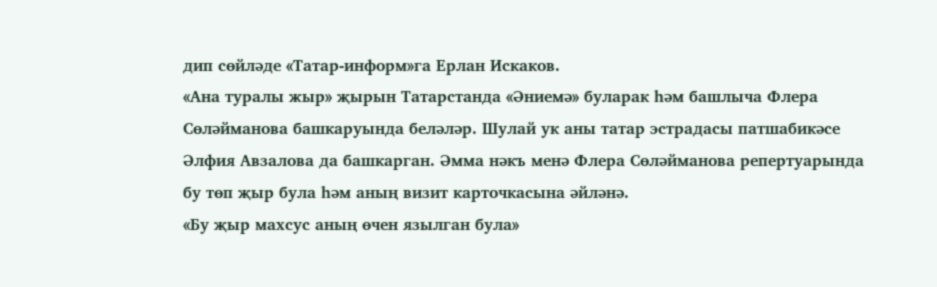дип сөйләде «Татар-информ»га Ерлан Искаков.
«Ана туралы жыр» җырын Татарстанда «Әниемә» буларак һәм башлыча Флера Сөләйманова башкаруында беләләр. Шулай ук аны татар эстрадасы патшабикәсе Әлфия Авзалова да башкарган. Әмма нәкъ менә Флера Сөләйманова репертуарында бу төп җыр була һәм аның визит карточкасына әйләнә.
«Бу җыр махсус аның өчен язылган була»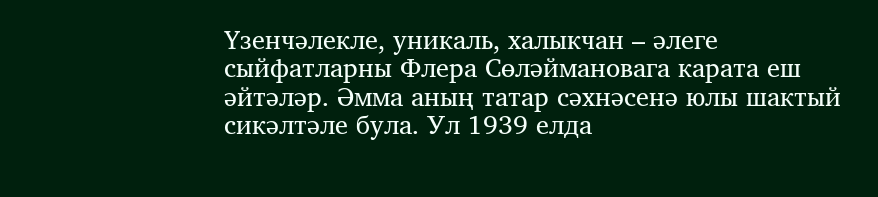Үзенчәлекле, уникаль, халыкчан – әлеге сыйфатларны Флера Сөләймановага карата еш әйтәләр. Әмма аның татар сәхнәсенә юлы шактый сикәлтәле була. Ул 1939 елда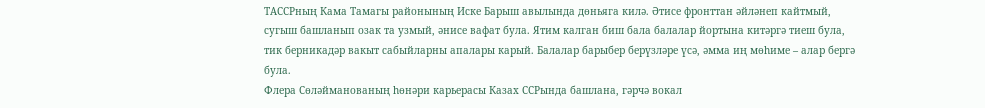ТАССРның Кама Тамагы районының Иске Барыш авылында дөньяга килә. Әтисе фронттан әйләнеп кайтмый, сугыш башланып озак та узмый, әнисе вафат була. Ятим калган биш бала балалар йортына китәргә тиеш була, тик берникадәр вакыт сабыйларны апалары карый. Балалар барыбер берүзләре үсә, әмма иң мөһиме – алар бергә була.
Флера Сөләйманованың һөнәри карьерасы Казах ССРында башлана, гәрчә вокал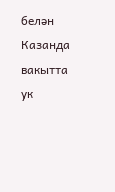белән Казанда вакытта ук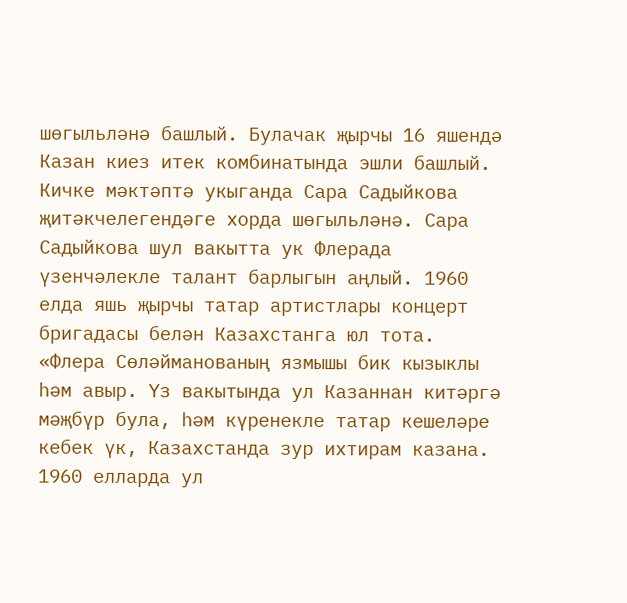шөгыльләнә башлый. Булачак җырчы 16 яшендә Казан киез итек комбинатында эшли башлый. Кичке мәктәптә укыганда Сара Садыйкова җитәкчелегендәге хорда шөгыльләнә. Сара Садыйкова шул вакытта ук Флерада үзенчәлекле талант барлыгын аңлый. 1960 елда яшь җырчы татар артистлары концерт бригадасы белән Казахстанга юл тота.
«Флера Сөләйманованың язмышы бик кызыклы һәм авыр. Үз вакытында ул Казаннан китәргә мәҗбүр була, һәм күренекле татар кешеләре кебек үк, Казахстанда зур ихтирам казана. 1960 елларда ул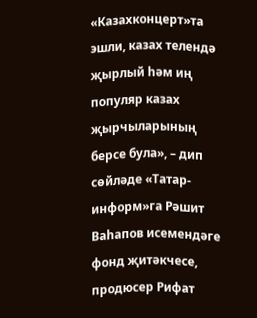«Казахконцерт»та эшли, казах телендә җырлый һәм иң популяр казах җырчыларының берсе була», – дип сөйләде «Татар-информ»га Рәшит Ваһапов исемендәге фонд җитәкчесе, продюсер Рифат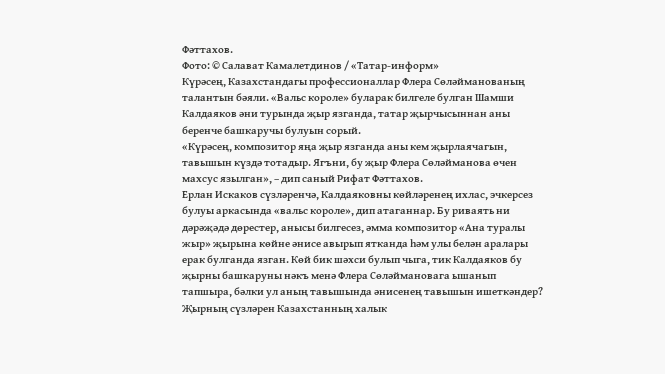Фәттахов.
Фото: © Салават Камалетдинов / «Татар-информ»
Күрәсең, Казахстандагы профессионаллар Флера Сөләйманованың талантын бәяли. «Вальс короле» буларак билгеле булган Шамши Калдаяков әни турында җыр язганда, татар җырчысыннан аны беренче башкаручы булуын сорый.
«Күрәсең, композитор яңа җыр язганда аны кем җырлаячагын, тавышын күздә тотадыр. Ягъни, бу җыр Флера Сөләйманова өчен махсус язылган», – дип саный Рифат Фәттахов.
Ерлан Искаков сүзләренчә, Калдаяковны көйләренең ихлас, эчкерсез булуы аркасында «вальс короле», дип атаганнар. Бу риваять ни дәрәҗәдә дөрестер, анысы билгесез, әмма композитор «Ана туралы жыр» җырына көйне әнисе авырып ятканда һәм улы белән аралары ерак булганда язган. Көй бик шәхси булып чыга, тик Калдаяков бу җырны башкаруны нәкъ менә Флера Сөләймановага ышанып тапшыра, бәлки ул аның тавышында әнисенең тавышын ишеткәндер?
Җырның сүзләрен Казахстанның халык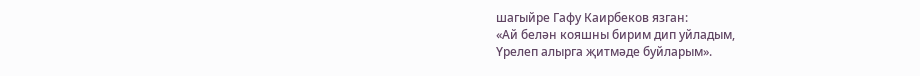шагыйре Гафу Каирбеков язган:
«Ай белән кояшны бирим дип уйладым,
Үрелеп алырга җитмәде буйларым».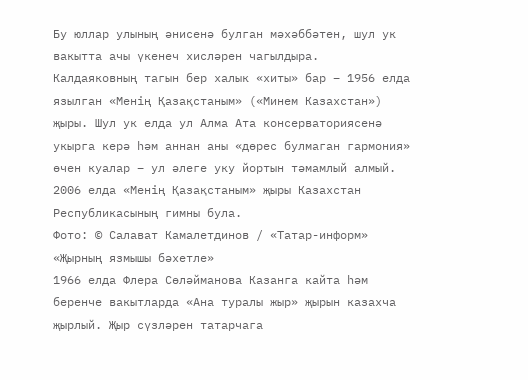Бу юллар улының әнисенә булган мәхәббәтен, шул ук вакытта ачы үкенеч хисләрен чагылдыра.
Калдаяковның тагын бер халык «хиты» бар – 1956 елда язылган «Менің Қазақстаным» («Минем Казахстан») җыры. Шул ук елда ул Алма Ата консерваториясенә укырга керә һәм аннан аны «дөрес булмаган гармония» өчен куалар – ул әлеге уку йортын тәмамлый алмый. 2006 елда «Менің Қазақстаным» җыры Казахстан Республикасының гимны була.
Фото: © Салават Камалетдинов / «Татар-информ»
«Җырның язмышы бәхетле»
1966 елда Флера Сөләйманова Казанга кайта һәм беренче вакытларда «Ана туралы жыр» җырын казахча җырлый. Җыр сүзләрен татарчага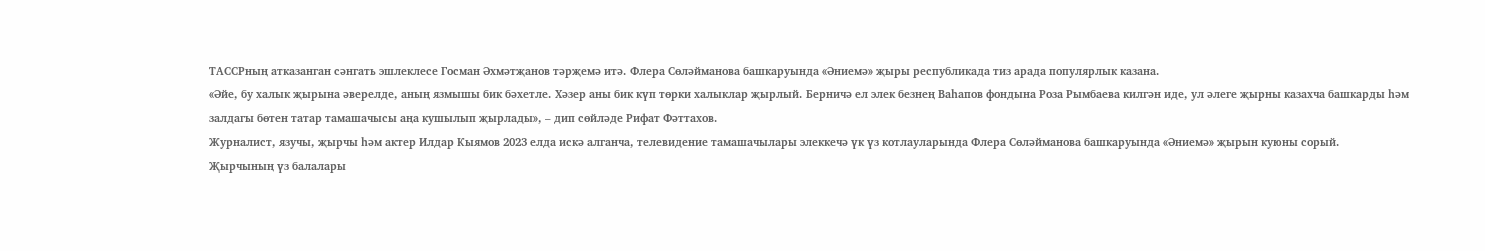ТАССРның атказанган сәнгать эшлеклесе Госман Әхмәтҗанов тәрҗемә итә. Флера Сөләйманова башкаруында «Әниемә» җыры республикада тиз арада популярлык казана.
«Әйе, бу халык җырына әверелде, аның язмышы бик бәхетле. Хәзер аны бик күп төрки халыклар җырлый. Берничә ел элек безнең Ваһапов фондына Роза Рымбаева килгән иде, ул әлеге җырны казахча башкарды һәм залдагы бөтен татар тамашачысы аңа кушылып җырлады», – дип сөйләде Рифат Фәттахов.
Журналист, язучы, җырчы һәм актер Илдар Кыямов 2023 елда искә алганча, телевидение тамашачылары элеккечә үк үз котлауларында Флера Сөләйманова башкаруында «Әниемә» җырын куюны сорый.
Җырчының үз балалары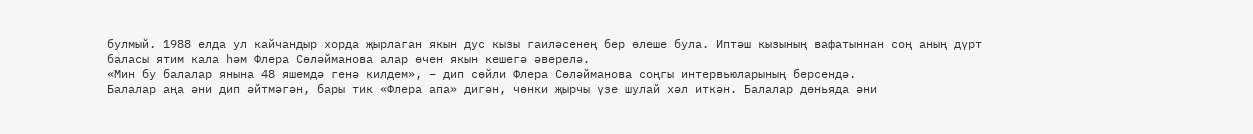булмый. 1988 елда ул кайчандыр хорда җырлаган якын дус кызы гаиләсенең бер өлеше була. Иптәш кызының вафатыннан соң аның дүрт баласы ятим кала һәм Флера Сөләйманова алар өчен якын кешегә әверелә.
«Мин бу балалар янына 48 яшемдә генә килдем», – дип сөйли Флера Сөләйманова соңгы интервьюларының берсендә.
Балалар аңа әни дип әйтмәгән, бары тик «Флера апа» дигән, чөнки җырчы үзе шулай хәл иткән. Балалар дөньяда әни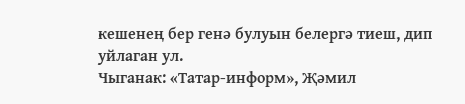кешенең бер генә булуын белергә тиеш, дип уйлаган ул.
Чыганак: «Татар-информ», Җәмил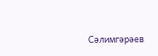Сәлимгәрәев